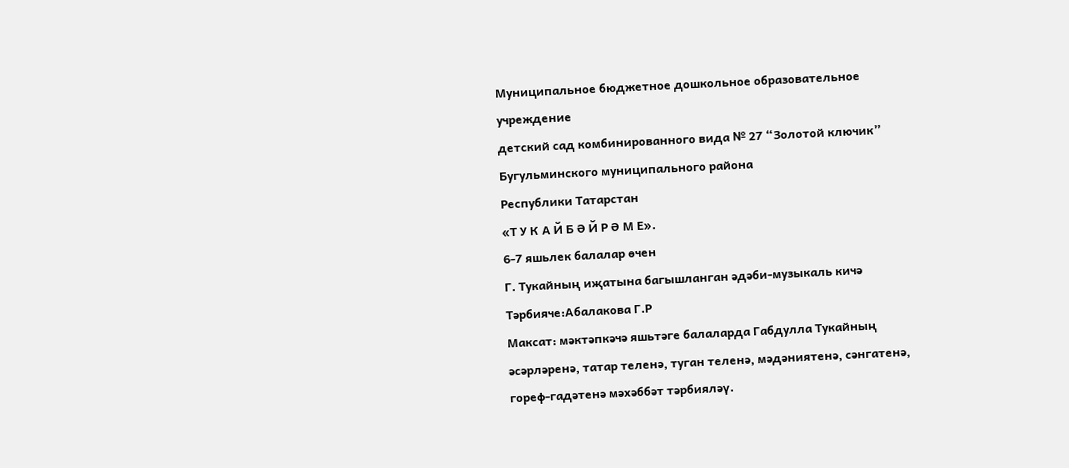Муниципальное бюджетное дошкольное образовательное учреждение
детский сад комбинированного вида № 27 “Золотой ключик”
Бугульминского муниципального района
Республики Татарстан
«Т У К А Й Б Ә Й Р Ә М Е».
6-7 яшьлек балалар өчен
Г. Тукайның иҗатына багышланган әдәби-музыкаль кичә
Тәрбияче:Абалакова Г.Р
Максат: мәктәпкәчә яшьтәге балаларда Габдулла Тукайның әсәрләренә, татар теленә, туган теленә, мәдәниятенә, сәнгатенә, гореф-гадәтенә мәхәббәт тәрбияләү.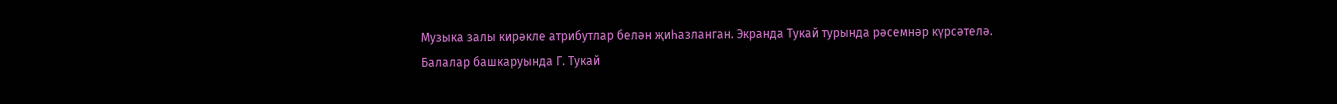Музыка залы кирәкле атрибутлар белән җиһазланган. Экранда Тукай турында рәсемнәр күрсәтелә.
Балалар башкаруында Г. Тукай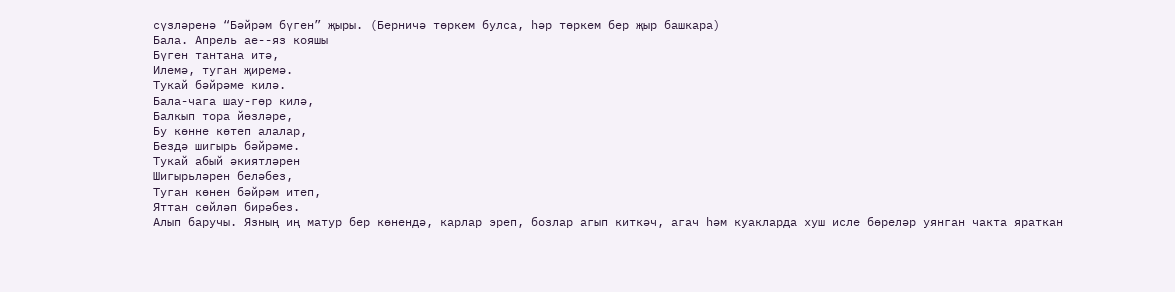сүзләренә “Бәйрәм бүген” җыры. (Берничә төркем булса, һәр төркем бер җыр башкара)
Бала. Апрель ае--яз кояшы
Бүген тантана итә,
Илемә, туган җиремә.
Тукай бәйрәме килә.
Бала-чага шау-гөр килә,
Балкып тора йөзләре,
Бу көнне көтеп алалар,
Бездә шигырь бәйрәме.
Тукай абый әкиятләрен
Шигырьләрен беләбез,
Туган көнен бәйрәм итеп,
Яттан сөйләп бирәбез.
Алып баручы. Язның иң матур бер көнендә, карлар эреп, бозлар агып киткәч, агач һәм куакларда хуш исле бөреләр уянган чакта яраткан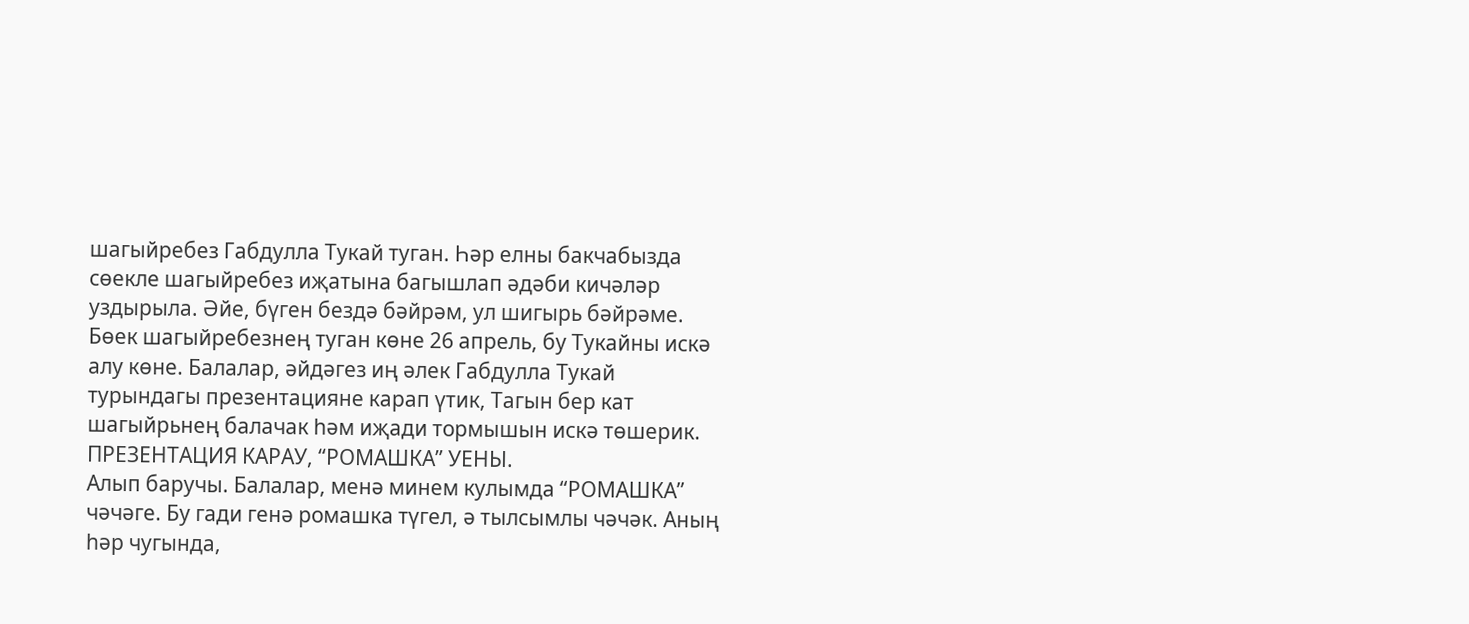шагыйребез Габдулла Тукай туган. Һәр елны бакчабызда сөекле шагыйребез иҗатына багышлап әдәби кичәләр уздырыла. Әйе, бүген бездә бәйрәм, ул шигырь бәйрәме. Бөек шагыйребезнең туган көне 26 апрель, бу Тукайны искә алу көне. Балалар, әйдәгез иң әлек Габдулла Тукай турындагы презентацияне карап үтик, Тагын бер кат шагыйрьнең балачак һәм иҗади тормышын искә төшерик.
ПРЕЗЕНТАЦИЯ КАРАУ, “РОМАШКА” УЕНЫ.
Алып баручы. Балалар, менә минем кулымда “РОМАШКА” чәчәге. Бу гади генә ромашка түгел, ә тылсымлы чәчәк. Аның һәр чугында,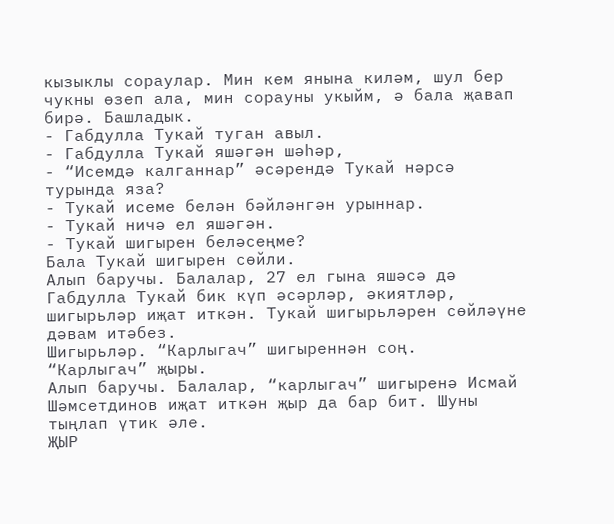кызыклы сораулар. Мин кем янына киләм, шул бер чукны өзеп ала, мин сорауны укыйм, ә бала җавап бирә. Башладык.
- Габдулла Тукай туган авыл.
- Габдулла Тукай яшәгән шәһәр,
- “Исемдә калганнар” әсәрендә Тукай нәрсә турында яза?
- Тукай исеме белән бәйләнгән урыннар.
- Тукай ничә ел яшәгән.
- Тукай шигырен беләсеңме?
Бала Тукай шигырен сөйли.
Алып баручы. Балалар, 27 ел гына яшәсә дә Габдулла Тукай бик күп әсәрләр, әкиятләр, шигырьләр иҗат иткән. Тукай шигырьләрен сөйләүне дәвам итәбез.
Шигырьләр. “Карлыгач” шигыреннән соң.
“Карлыгач” җыры.
Алып баручы. Балалар, “карлыгач” шигыренә Исмай Шәмсетдинов иҗат иткән җыр да бар бит. Шуны тыңлап үтик әле.
ҖЫР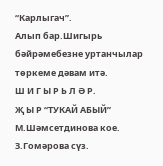“Карлыгач”.
Алып бар.Шигырь бәйрәмебезне уртанчылар төркеме дәвам итә.
Ш И Г Ы Р Ь Л Ә Р.
Җ Ы Р “ТУКАЙ АБЫЙ” М.Шәмсетдинова кое. З.Гомәрова сүз.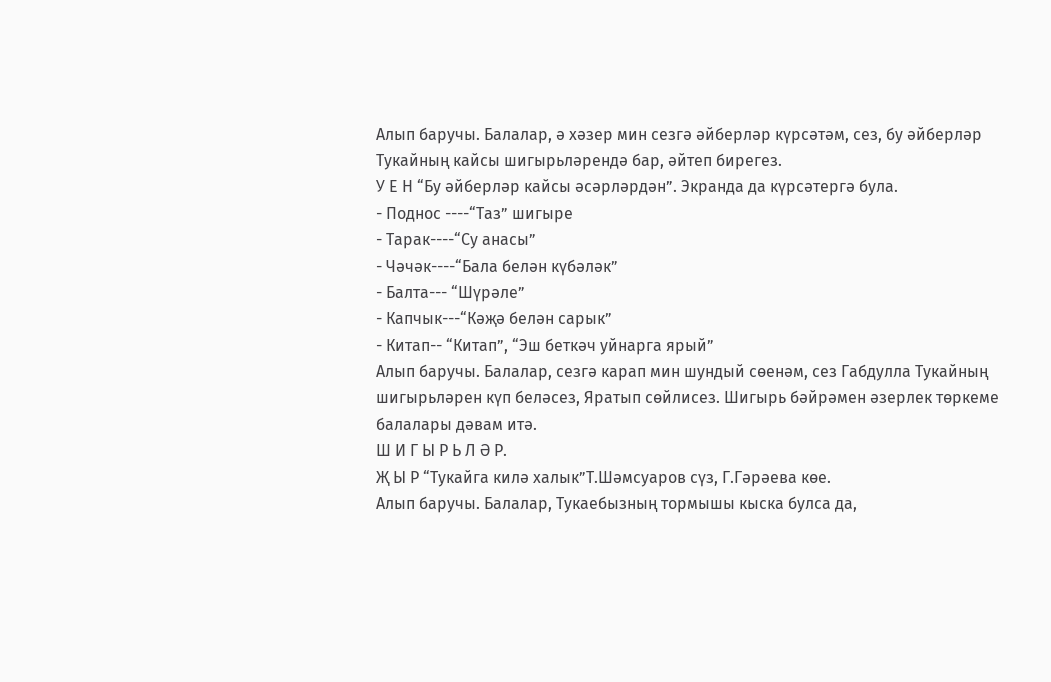Алып баручы. Балалар, ә хәзер мин сезгә әйберләр күрсәтәм, сез, бу әйберләр Тукайның кайсы шигырьләрендә бар, әйтеп бирегез.
У Е Н “Бу әйберләр кайсы әсәрләрдән”. Экранда да күрсәтергә була.
- Поднос ----“Таз” шигыре
- Тарак----“Су анасы”
- Чәчәк----“Бала белән күбәләк”
- Балта--- “Шүрәле”
- Капчык---“Кәҗә белән сарык”
- Китап-- “Китап”, “Эш беткәч уйнарга ярый”
Алып баручы. Балалар, сезгә карап мин шундый сөенәм, сез Габдулла Тукайның шигырьләрен күп беләсез, Яратып сөйлисез. Шигырь бәйрәмен әзерлек төркеме балалары дәвам итә.
Ш И Г Ы Р Ь Л Ә Р.
Җ Ы Р “Тукайга килә халык”Т.Шәмсуаров сүз, Г.Гәрәева көе.
Алып баручы. Балалар, Тукаебызның тормышы кыска булса да,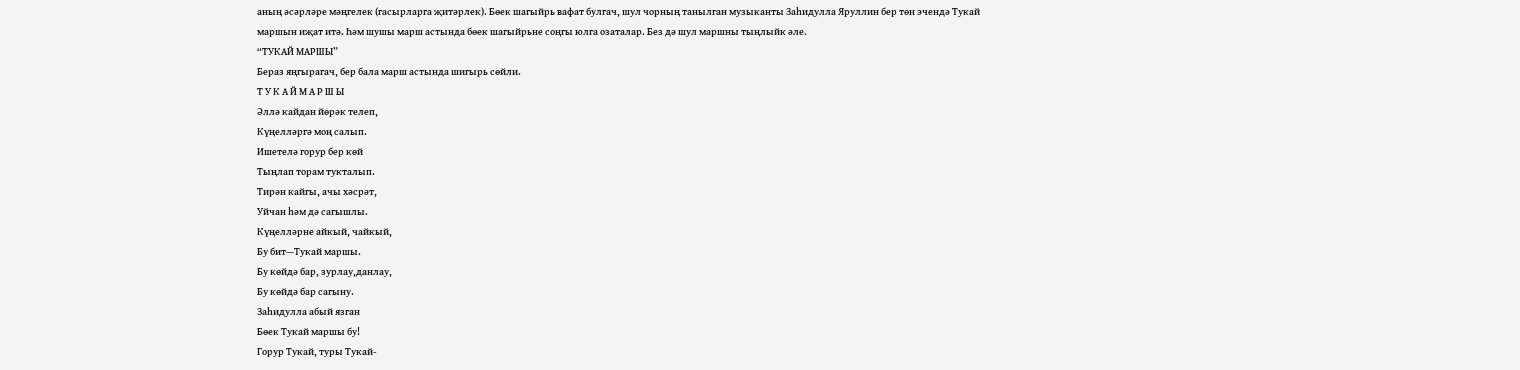аның әсәрләре мәңгелек (гасырларга җитәрлек). Бөек шагыйрь вафат булгач, шул чорның танылган музыканты Заһидулла Яруллин бер төн эчендә Тукай маршын иҗат итә. Һәм шушы марш астында бөек шагыйрьне соңгы юлга озаталар. Без дә шул маршны тыңлыйк әле.
“ТУКАЙ МАРШЫ”
Бераз яңгырагач, бер бала марш астында шигырь сөйли.
Т У К А Й М А Р Ш Ы
Әллә кайдан йөрәк телеп,
Күңелләргә моң салып.
Ишетелә горур бер көй
Тыңлап торам тукталып.
Тирән кайгы, ачы хәсрәт,
Уйчан һәм дә сагышлы.
Күңелләрне айкый, чайкый,
Бу бит—Тукай маршы.
Бу көйдә бар, зурлау,данлау,
Бу көйдә бар сагыну.
Заһидулла абый язган
Бөек Тукай маршы бу!
Горур Тукай, туры Тукай-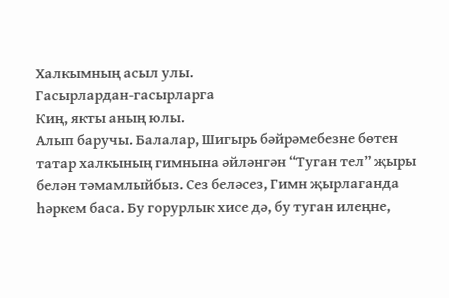Халкымның асыл улы.
Гасырлардан-гасырларга
Киң, якты аның юлы.
Алып баручы. Балалар, Шигырь бәйрәмебезне бөтен татар халкының гимнына әйләнгән “Туган тел” җыры белән тәмамлыйбыз. Сез беләсез, Гимн җырлаганда һәркем баса. Бу горурлык хисе дә, бу туган илеңне,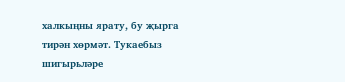халкыңны ярату, бу җырга тирән хөрмәт. Тукаебыз шигырьләре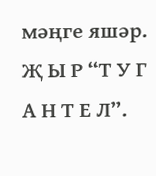мәңге яшәр.
Җ Ы Р “Т У Г А Н Т Е Л”.